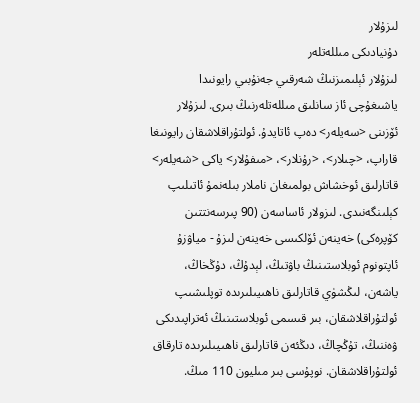لىزۇلار
دۇنيادىكى مىللەتلەر
لىزۇلار ئېلىمىزنىڭ شەرقىي جەنۇبىي رايونىدا ياشىغۇچى ئاز سانلىق مىللەتلەرنىڭ بىرى. لىزۇلار ئۆزىنى <سەيلەر> دەپ ئاتايدۇ. ئولتۇراقلاشقان رايونىغا قاراپ، <چىلار>، <رۇنلار>، <مىفۇلار> ياكى <شەيلەر> قاتارلىق ئوخشاش بولمىغان ناملار بىلەنمۇ ئاتىلىپ كېلىنگەنىدى. لىزولار ئاساسەن (90 پىرسەنتتىن كۆپرەكى) خەينەن ئۆلكىسى خەينەن لىزۇ - مياۋزۇ ئاپتونوم ئوبلاستىنىڭ باۋتىڭ، لېدۇڭ، دۇڭخاڭ، ياشەن، لىڭشۈي قاتارلىق ناھىيىلىرىدە توپلىشىپ ئولتۇراقلاشقان، بىر قىسمى ئوبلاستىنىڭ ئەتراپىدىكى ۋەننىڭ، تۇڭچاڭ، دىڭئەن قاتارلىق ناھىيىلىرىدە تارقاق ئولتۇراقلاشقان. نوپۇسى بىر مىليون 110 مىڭ.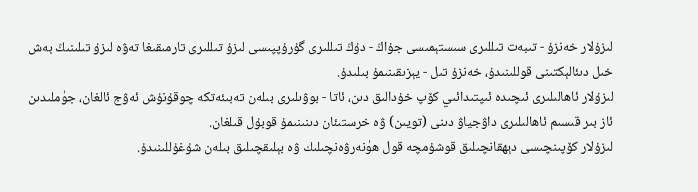لىزۇلار خەنزۇ - تىبەت تىللىرى سىستېمىسى جۇاڭ - دۇڭ تىللىرى گۇرۇپپىسى لىزۇ تىللىرى تارمىقىغا تەۋە لىزۇ تىلىنىڭ بەش خىل دىئالېكتىنى قوللىنىدۇ، خەنزۇ تىل - يېزىقىنىمۇ بىلىدۇ.
لىزۇلار ئاھالىلىرى ئىچىدە ئىپتىدائىي كۆپ خۇدالىق دىن، ئاتا - بوۋىلىرى بىلەن تەبىئەتكە چوقۇنۇش ئەۋج ئالغان، جۈملىدىن ئاز بىر قىسىم ئاھالىلىرى داۋجياۋ دىنى (تويىن) ۋە خرستىئان دىنىنىمۇ قوبۇل قىلغان.
لىزۇلار كۆپىنچىسى دېھقانچىلىق قوشۇمچە قول ھۈنەرۋەنچىلىك ۋە بېلىقچىلىق بىلەن شۇغۇللىنىدۇ.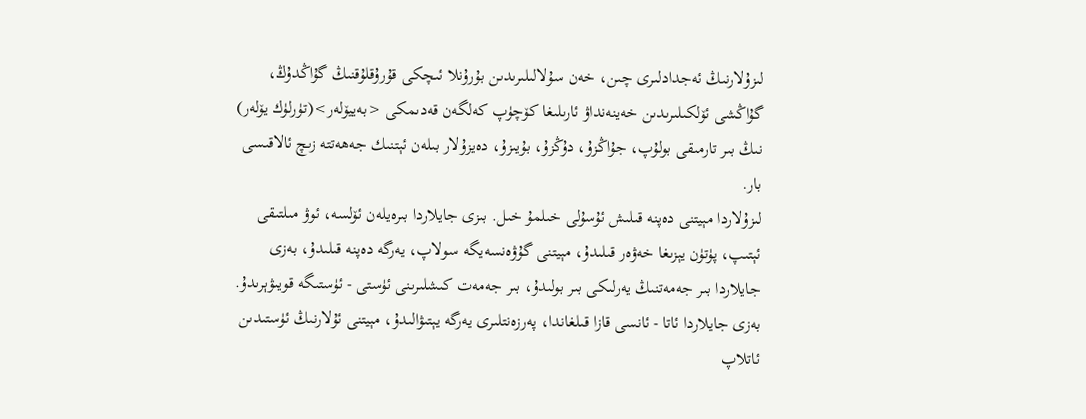لىزۇلارنىڭ ئەجدادلىرى چىن، خەن سۇلالىلىرىدىن بۇرۇنلا ئىچكى قۇرۇقلۇقنىڭ گۇاڭدۇڭ، گۇاڭشى ئۆلكىلىرىدىن خەينەنداۋ ئارىلىغا كۆچۈپ كەلگەن قەدىمكى <بەييۆلەر>(تۈرلۈك يۆلەر) نىڭ بىر تارمىقى بولۇپ، جۇاڭزۇ، دۇڭزۇ، بۇيىزۇ، دەيزۇلار بىلەن ئېتنىك جەھەتتە زىچ ئالاقىسى بار.
لىزۇلاردا مېيتنى دەپنە قىلىش ئۇسۇلى خىلمۇ خىل. بىزى جايلاردا بىرەيلەن ئۆلسە، ئوۋ مىلتىقى ئېتىپ، پۈتۈن يېزىغا خەۋەر قىلىدۇ، مېيتنى گۇۋەنسەيگە سولاپ، يەرگە دەپنە قىلىدۇ، بەزى جايلاردا بىر جەمەتنىڭ يەرلىكى بىر بولىدۇ، بىر جەمەت كىشلىرىنى ئۈستى - ئۈستىگە قويىۋېرىدۇ. بەزى جايلاردا ئاتا - ئانسى قازا قىلغاندا، پەرزەنتلىرى يەرگە يېتىۋالىدۇ، مېيتنى ئۇلارنىڭ ئۈستىدىن ئاتلاپ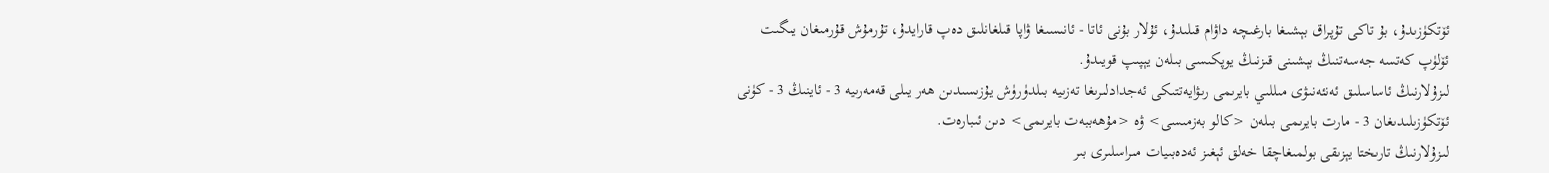ئۆتكۈزىدۇ، بۇ تاكى تۇپراق بېشىغا بارغىچە داۋام قىلىدۇ، ئۇلار بۇنى ئاتا - ئانىسىغا ۋاپا قىلغانلىق دەپ قارايدۇ، تۇرمۇش قۇرمىغان يىگىت ئۆلۈپ كەتسە جەسەتنىڭ بېشىنى قىزنىڭ يوپكىسى بىلەن يېپىپ قويىدۇ.
لىزۇلارنىڭ ئاساسلىق ئەنئەنىۋى مىللىي بايرىمى رىۋايەتتىكى ئەجدادلىرىغا تەزىيە بىلدۈرۈش يۇزىسىدىن ھەر يىلى قەمەرىيە 3 - ئاينىڭ 3 - كۈنى ئۆتكۈزىلىدىغان 3 - مارت بايرىمى بىلەن <كالو بەزمىسى> ۋە <مۇھەببەت بايرىمى> دىن ئىبارەت.
لىزۇلارنىڭ تارىختا يېزىقى بولمىغاچقا خەلق ئېغىز ئەدەبىيات مىراسلىرى بىر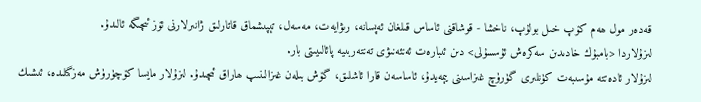قەدەر مول ھەم كۆپ خىل بولۇپ، ناخشا - قوشاقنى ئاساس قىلغان ئەپسانە، رىۋايەت، مەسەل، تېپىشماق قاتارلىق ژانىرلارنى ئۆز ئىچىگە ئالىدۇ.
لىزۇلاردا <بامبۇك خادىدىن سەكرەش ئۇسسۇلى> دىن ئىبارەت ئەنئەنىۋى تەنتەربىيە پائالىيىتى بار.
لىزۇلار ئادەتتە مۇسىبەت كۈنلىرى گۈرۈچ غىزاسىنى يېمەيدۇ، ئاساسەن قارا ئاشلىق، گۆش بىلەن غىزالىنىپ ھاراق ئىچىدۇ. لىزۇلار مايسا كۆچۈرۈش مەزگىلىدە، ئىشىك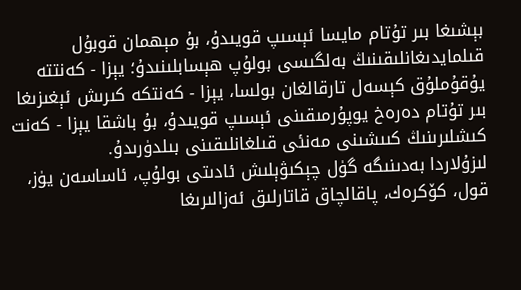بېشىغا بىر تۇتام مايسا ئېسىپ قويىدۇ، بۇ مېھمان قوبۇل قىلمايدىغانلىقىنىڭ بەلگىسى بولۇپ ھېسابلىنىدۇ؛ يېزا - كەنتتە يۇقۇملۇق كېسەل تارقالغان بولسا، يېزا - كەنتكە كىرىش ئېغىزىغا بىر تۇتام دەرەخ يوپۇرمىقىنى ئېسىپ قويىدۇ، بۇ باشقا يېزا - كەنت كىشلىرىنىڭ كىىشىنى مەنئى قىلغانلىقىنى بىلدۈرىدۇ.
لىزۇلاردا بەدىنىگە گۈل چېكىۋېلىش ئادىتى بولۇپ، ئاساسەن يۈز، قول، كۆكرەك، پاقالچاق قاتارلىق ئەزالىرىغا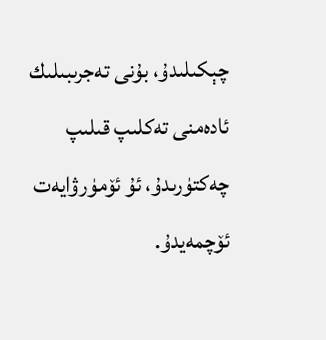چېكىلىدۇ، بۇنى تەجرىبىلىك ئادەمنى تەكلىپ قىلىپ چەكتۈرىدۇ، ئۇ ئۆمۈرۋايەت ئۆچمەيدۇ.